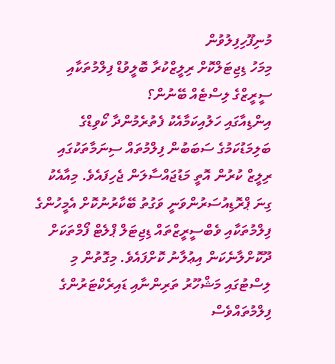މުނިފޫހިފިލުވުން
މިމަހު ޑިޖިޓަލްކޮށް ރިލީޒްކުރާ ބޮލީވުޑް ފިލްމުތަކާއި ސީރީޒްގެ ލިސްޓެއް ބޭނުން؟
އިންޑިއާގައި ހަލުއިކަމާއެކު ފެތުރެމުންދާ ކޯވިޑްގެ ބަލިމަޑުކަމުގެ ސަބަބުން ފިލްމުތައް ސިނަމާތަކުގައި ރިލީޒް ކުރުން އޮތީ މަޑުޖައްސާލަން ޖެހިފައެވެ. މިއާއެކު ގިނަ ޕްރޮޑިއުސަރުންވަނީ ވަގުތު ބޭކާރުނުކޮށް އެމީހުންގެ ފިލްމުތަކާއި ވެބްސީރީޒްތައް ޑިޖިޓަލް ޕްލެޓް ފޯމްތަކަށް ދޫކޮށްލާނެކަން އިޢުލާނު ކޮށްފައެވެ. މިގޮތުން މި ލިސްޓުގައި މަޝްހޫރު ތަރިންނާއި ޑައިރެކްޓަރުންގެ ފިލްމުތައްވެސް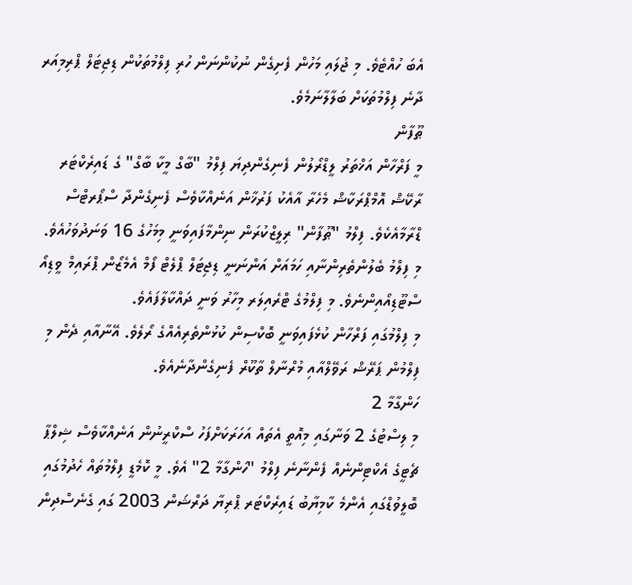އެބަ ހުއްޓެވެ. މި ޖުލައި މަހުން ފެށިގެން ނުކުންނަން ހުރި ފިލްމުތަކުން ޑިޖިޓަލް ޕްރިމިއަރ ދާނެ ފިލްމުތަކަށް ބަލާލާނަމެވެ.
ޠޫފާން
މީ ފަރްހާން އަޚްތަރު ލީޑްރޯލުން ފެނިގެންދިޔަ ފިލްމު "ބާގް މީކާ ބާގް" ގެ ޑައިރެކްޓަރ ރާކޭޝް އޮމްޕްރަކާޝް މެހެރާ އާއެކު ފަރުޚާން އަނެއްކާވެސް ފެނިގެންދާ ސްޕޯރޓްސް ޑްރާމާއެކެވެ. ފިލްމު "ޠޫފާން" ރިލީޒްކުރަން ނިންމާފައިވަނީ މިމަހުގެ 16 ވަނަދުވަހުއެވެ. މި ފިލްމު ބެލުންތެރިންނާއި ހަމައަށް އަންނަނީ ޑިޖިޓަލް ޕްލެޓް ފޯމް އެމެޒޯން ޕްރައިމް ވީޑިއޯ ސްޓޫޑިއޯއިންނެވެ. މި ފިލްމުގެ ޓްރެއިލަރ މިހާރު ވަނީ ދައްކާލާފައެވެ.
މި ފިލްމުގައި ފަރްހާން ކުޅެފައިވަނީ ބޮކްސިން ކުޅުންތެރިއެއްގެ ރޯލެވެ. އޭނާއާއި ދެން މި ފިލްމުން ޕަރޭޝް ރަވޭލްއާއި މުރްނާލް ތާކޫރް ފެނިގެންދާނެއެވެ.
ހަންގާމާ 2
މި ލިސްޓުގެ 2 ވަނާގައި މިއޮތީ އެތައް އަހަރަކަށްފަހު ސްކްރީނުން އަނެއްކާވެސް ޝިލްޕާ ޗެޓީގެ އެކްޓިންނެއް ފެންނާނެ ފިލްމު "ހަންގާމާ 2" އެވެ. މީ ކޮމެޑީ ފިލްމުތައް ހެދުމުގައި ބޮލީވުޑްގައި އެންމެ ކާމިޔާބު ޑައިރެކްޓަރ ޕްރިޔާ ދަރްޝަން 2003 ގައި ގެނެސްދިން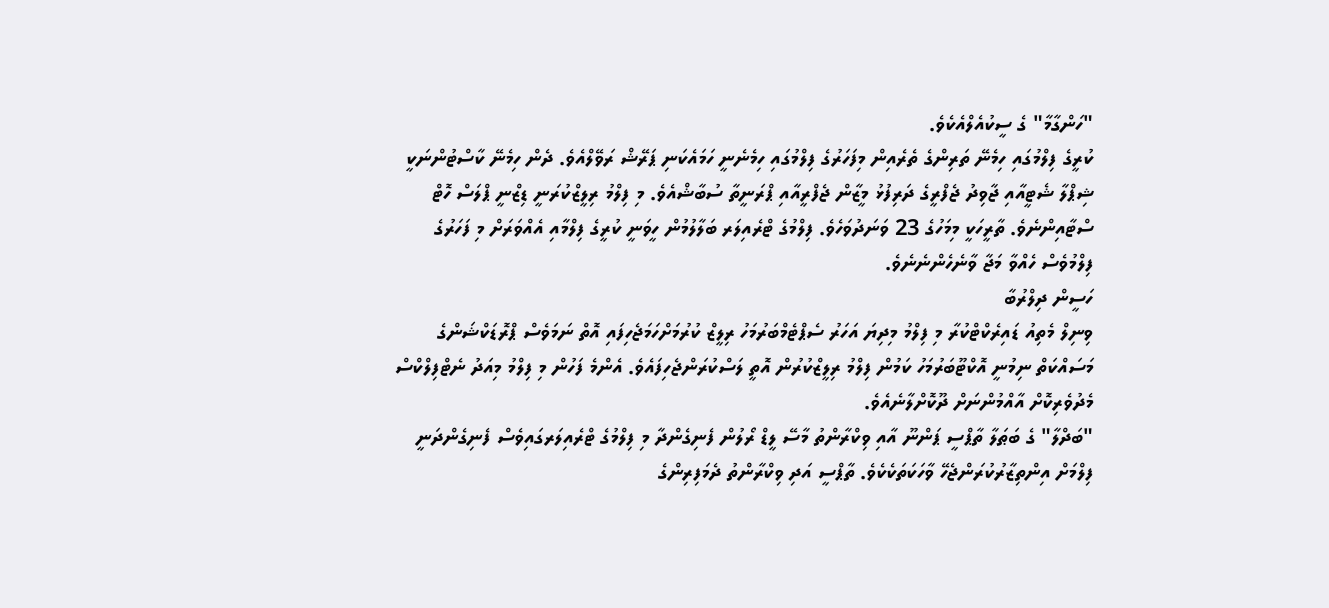"ހަންގާމާ" ގެ ސީކުއެލްއެކެވެ.
ކުރީގެ ފިލްމުގައި ހިމެނޭ ތަރިންގެ ތެރެއިން މިފަހަރުގެ ފިލްމުގައި ހިމެނެނީ ހަމައެކަނި ޕަރޭޝް ރަވޭލްއެވެ. ދެން ހިމެނޭ ކާސްޓުންނަކީ ޝިޕްލާ ޝެޓީއާއި ޖާވިދު ޖެފްރީގެ ދަރިފުޅު މީޒާން ޖެފްރީއާއި ޕްރަނީތާ ސުބާޝްއެވެ. މި ފިލްމު ރިލީޒްކުރަނީ ޑިޒްނީ ޕްލަސް ހޮޓް ސްޓާއިންނެވެ. ތާރީހަކީ މިމަހުގެ 23 ވަނަދުވަހެވެ. ފިލްމުގެ ޓްރެއިލަރ ބަލާލުމުން ހީވަނީ ކުރީގެ ފިލްމާއި އެއްވަރަށް މި ފަހަރުގެ ފިލްމުވެސް ހެއްވާ މަޖާ ވާނެހެންނެނެވެ.
ހަސީން ދިލްރުބާ
ވިނިލް މެތިއު ޑައިރެކްޓްކުރާ މި ފިލްމު މިދިޔަ އަހަރު ސެޕްޓެމްބަރުމަހު ރިލީޒް ކުރުމަށްހަމަޖެހިފައި އޮތް ނަމަވެސް ޕްރޮޑަކްޝަންގެ މަސައްކަތް ނިމުނީ އޮކްޓޫބަރުމަހު ކަމުން ފިލްމު ރިލީޒްކުރުން އޮތީ ލަސްކުރަންޖެހިފައެވެ. އެންމެ ފަހުން މި ފިލްމު މިއަދު ނެޓްފިލްކްސް މެދުވެރިކޮށް އާއްމުންނަށް ދޫކޮށްލާނެއެވެ.
"ބަދްލާ" ގެ ބަޠަލާ ތާޕްސީ ޕަންނޫ އާއި ވިކްރާންތު މާސޭ ލީޑް ރޯލުން ފެނިގެންދާ މި ފިލްމުގެ ޓްރެއިލަރގައިވެސް ފެނިގެންދަނީ ފިލްމަށް އިންތިޒާރުކުރަންޖެހޭ ވާހަކަތަކެކެވެ. ތާޕްސީ އަދި ވިކްރާންތު ދެމަފިރިންގެ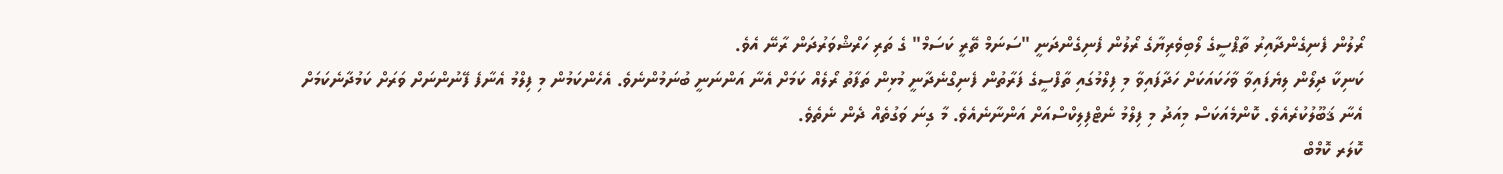ރޯލުން ފެނިގެންދާއިރު ތާޕްސީގެ ލޯބިވެރިޔާގެ ރޯލުން ފެނިގެންދަނީ "ސަނަމް ތޭރީ ކަސަމް" ގެ ތަރި ހަރްޝްވަރުދަން ރާނޭ އެވެ.
ކަނިކާ ދިލޯން ލިޔެފައިވާ ވާހަކައަކަށް ހަދާފައިވާ މި ފިލްމުގައި ތާފްސީގެ ފަރާތުން ފެނިގްނެދާނީ މުޅިން ތަފާތު ރޯލެއް ކަމަށް އެނާ އަންނަނީ ބުނަމުންނެވެ. އެހެންކަމުން މި ފިލްމު އެނާފެ ފޭނުންނަށް ވަރަށް ކަމުދާނެކަމަށް އެނާ ޤަބޫލުކުރެއެވެ. ކޮންމެއަކަސް މިއަދު މި ފިލްމު ނެޓްފިލިކްސްއަށް އަންނާނެއެވެ. މާ ގިނަ ވަގުތެއް ދެން ނެތެވެ.
ކޮލަރ ކޮމްބް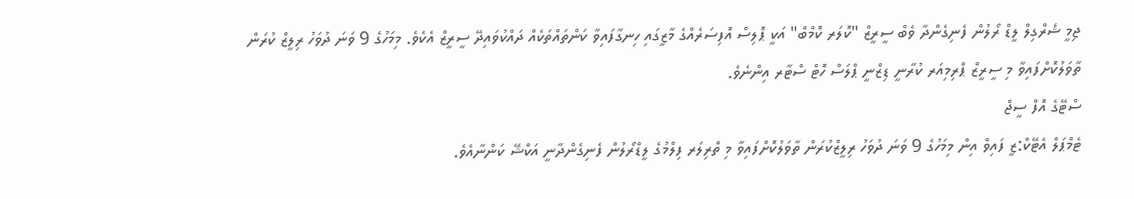ޖިމީ ޝެރްގިލް ލީޑް ރޯލުން ފެނިގެންދާ ވެބް ސީރީޒް "ކޮލަރ ކޮމްބް" އަކީ ޕޮލިސް އޮފިސަރެއްގެ މާޒީގައި ހިނގާފައިވާ ކަންތައްތަކެއް ދައްކުވައިދޭ ސީރީޒް އެކެވެ. މިމަހުގެ 9 ވަނަ ދުވަހު ރިލީޒް ކުރަން ތާވަލުކޮށްފައިވާ މި ސީރީޒް ޕްރިމިއަރ ކުރާނީ ޑިޒްނީ ޕްލަސް ހޮޓް ސްޓާރ އިންނެވެ.
ސްޓޭގެ އޮފް ސީޖް
ޓެމްޕަލް އެޓޭކް:ޒީ ފައިވް އިން މިމަހުގެ 9 ވަނަ ދުވަހު ރިލީޒްކުރަން ތާވަލުކޮށްފައިވާ މި ތްރިލަރ ފިލްމުގެ ލީޑްރޯލުން ފެނިގެންދާނީ އަކްޝޭ ކަންނާއެވެ.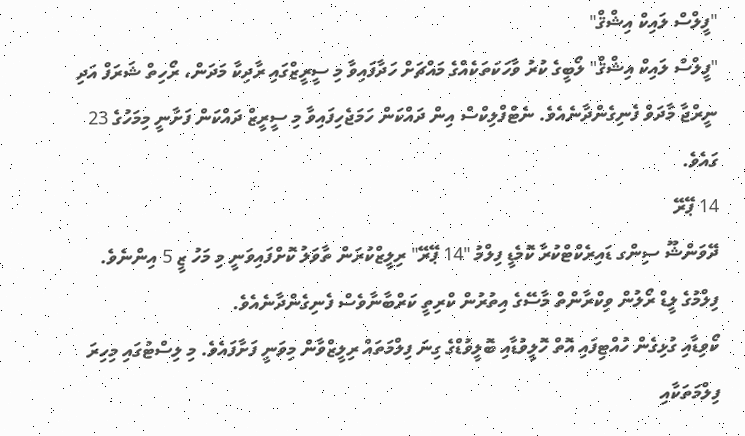"ފީލްސް ލައިކް އިޝްޤް"
"ފީލްސް ލައިކް އިޝްޤް" ލޯބީގެ ކުރު ވާހަކަތަކެއްގެ މައްޗަށް ހަދާފައިވާ މި ސީރީޒްގައި ރާދިކާ މަދަން، ރޯހިތް ޝަރަފް އަދި ނީރްޖާ މާދަވް ފެނިގެންދާނެއެވެ. ނެޓްފްލިކްސް އިން ދައްކަން ހަމަޖެހިފައިވާ މި ސީރީޒް ދައްކަން ފަށާނީ މިމަހުގެ 23 ގައެވެ.
14 ޕޭރޭ
ދޭވަންޝޫ ސިންގ ޑައިރެކްޓްކުރާ ކޮމެޑީ ފިލްމު "14 ޕޭރޭ" ރިލީޒްކުރަން ތާވަލު ކޮށްފައިވަނީ މި މަހު ޒީ 5 އިންނެވެ. ފިލްމުގެ ލީޑް ރޯލުން ވިކްރާންތް މާސޭގެ އިތުރުން ކްރިތީ ކަރްބާނާވެސް ފެނިގެންދާނެއެވެ.
ކޯވިޑާއި ގުޅިގެން ހުއްޓިފައި އޮތް ހޮލީވުޑާއި ބޮލީވުޑްގެ ގިނަ ފިލްމަތައް ރިލީޒްވާން މިވަނީ ފަށާފައެވެ. މި ލިސްޓުގައި މިހިރަ ފިލްމަތަކާއި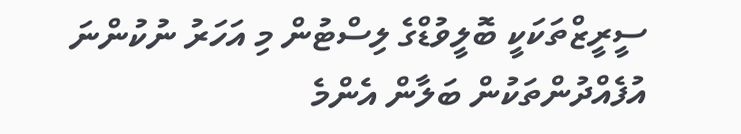ސީރީޒްތަކަކީ ބޮލީވުޑްގެ ލިސްޓުން މި އަހަރު ނުކުންނަ އުފެއްދުންތަކުން ބަލާން އެންމެ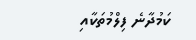ކަމުދާނެ ފިލްމުތަކާއި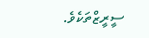ސީރީޒްތަކެވެ.